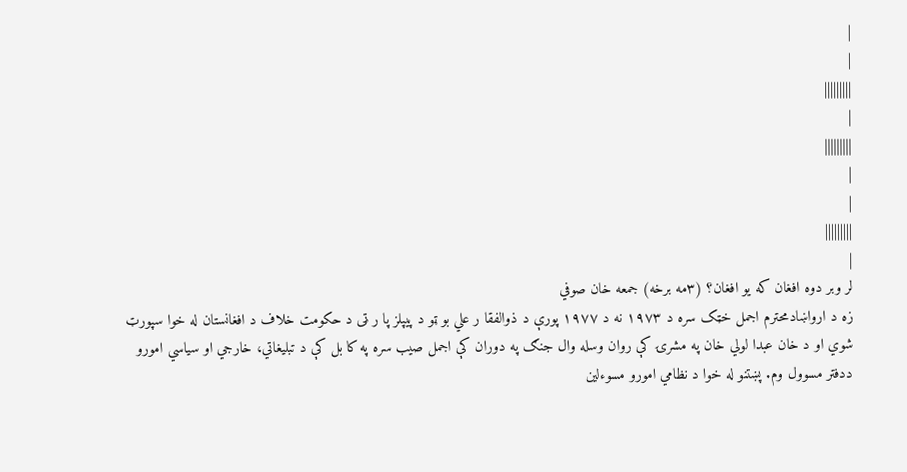|
|
|||||||||
|
|||||||||
|
|
|||||||||
|
لر وبر دوه افغان که يو افغان؟ (٣مه برخه) جمعه خان صوفي
زه د ارواښادمحترم اجمل خټک سره د ١٩٧٣ نه د ١٩٧٧ پورې د ذوالفقا ر علي بو ټو د پيپلز پا ر ټى د حکومت خلاف د افغانستان له خوا سپورټ شوي او د خان عبدا لولي خان په مشرۍ کې روان وسله وال جنګ په دوران کې اجمل صيب سره په کا بل کې د تبليغاتي، خارجي او سياسي امورو ددفتر مسوول وم. پښتنو له خوا د نظامي امورو مسوءلين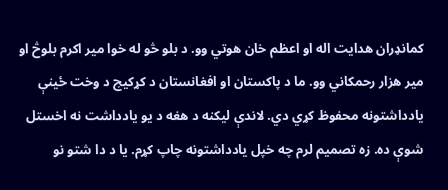کمانډران هدايت اله او اعظم خان هوتي وو. د بلو څو له خوا مير اکرم بلوڅ او مير هزار رحمکاني وو. ما د پاکستان او افغانستان د کړکيچ د وخت ځينې يادداشتونه محفوظ کړي دي. لاندې ليکنه د هغه د يو يادداشت نه اخستل شوې ده. زه تصميم لرم چه خپل يادداشتونه چاپ کړم. يا د دا شتو نو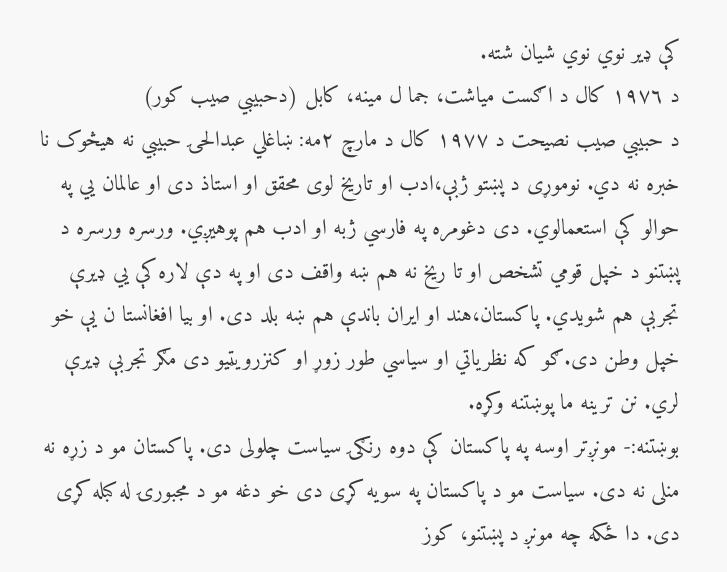کې ډير نوي نوي شيان شته.
د ١٩٧٦ کال د اګست مياشت، جما ل مينه، کابل (دحبيبي صيب کور)
د حبيبي صيب نصيحت د ١٩٧٧ کال د مارچ ٢مه: ښاغلي عبدالحۍ حبيبي نه هيڅوک نا خبره نه دي. نوموړى د پښتو ژبې،ادب او تاريخ لوى محقق او استاذ دى او عالمان يي په حوالو کې استعمالوي. دى دغومره په فارسي ژبه او ادب هم پوهيږي. ورسره ورسره د پښتنو د خپل قومي تشخص او تا ريخ نه هم ښه واقف دى او په دې لاره کې يي ډيرې تجربې هم شويدي. پاکستان،هند او ايران باندې هم ښه بلد دى. او بيا افغانستا ن يې خو خپل وطن دى.ګو که نظرياتي او سياسي طور زوړ او کنزرويټيو دى مګر تجربې ډيرې لري. نن ترينه ما پوښتنه وکړه.
بوښتنه:- مونږتر اوسه په پاکستان کې دوه رنګۍ سياست چلولى دى. پاکستان مو د زړه نه منلى نه دى. سياست مو د پاکستان په سويه کړى دى خو دغه مو د مجبورۍ له کبله کړى دى. دا ځکه چه مونږ د پښتنو، کوز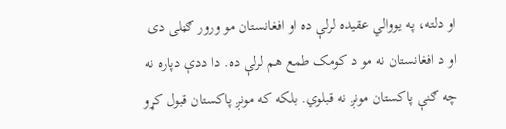او دلته، په يووالي عقيده لرلې ده او افغانستان مو ورور ګڼلى دى او د افغانستان نه مو د کومک طمع هم لرلې ده. دا ددې دپاره نه چه ګنې پاکستان مونږ نه قبلوي. بلکه که مونږ پاکستان قبول کړو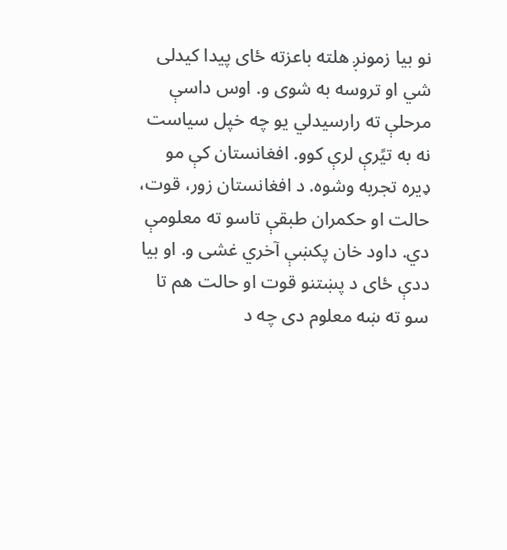نو بيا زمونږ هلته باعزته ځاى پيدا کيدلى شي او تروسه به شوى و. اوس داسې مرحلې ته رارسيدلي يو چه خپل سياست نه به تيًرې لرې کوو. افغانستان کې مو ډيره تجربه وشوه. د افغانستان زور، قوت، حالت او حکمران طبقې تاسو ته معلومې دي. داود خان پکښې آخري غشى و. او بيا ددې ځاى د پښتنو قوت او حالت هم تا سو ته ښه معلوم دى چه د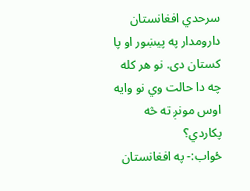سرحدي افغانستان دارومدار په پيښور او پا کستان دى. نو هر کله چه دا حالت وي نو وايه اوس مونږ ته څه پکاردي؟
ځواب:- په افغانستان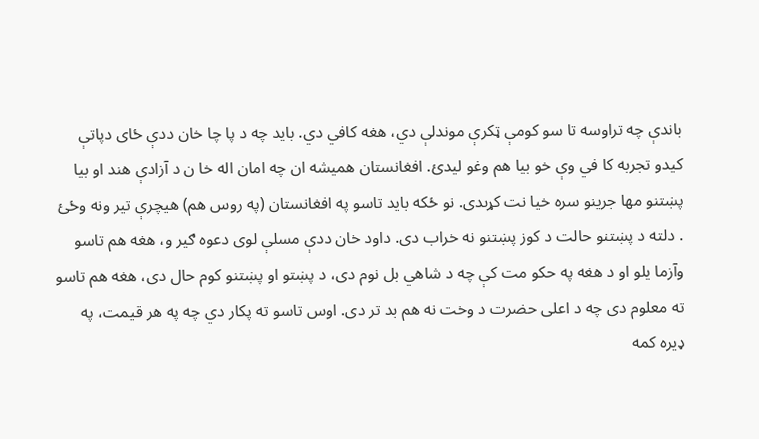باندې چه تراوسه تا سو کومې ټکرې موندلې دي، هغه کافي دي. بايد چه د پا چا خان ددې ځاى دپاتې کيدو تجربه کا في وې خو بيا هم وغو ليدئ. افغانستان هميشه ان چه امان اله خا ن د آزادې هند او بيا پښتنو مها جرينو سره خيا نت کړىدى. نو ځکه بايد تاسو په افغانستان (په روس هم) هيچرې تير ونه وځئ . دلته د پښتنو حالت د کوز پښتنو نه خراب دى. داود خان ددې مسلې لوى دعوه ګير و، هغه هم تاسو وآزما يلو او د هغه په حکو مت کې چه د شاهي بل نوم دى، د پښتو او پښتنو کوم حال دى، هغه هم تاسو ته معلوم دى چه د اعلى حضرت د وخت نه هم بد تر دى. اوس تاسو ته پکار دي چه په هر قيمت، په ډيره کمه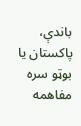باندې، پاکستان يا بوټو سره مفاهمه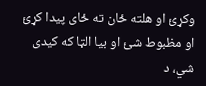وکړئ او هلته ځان ته ځاى پيدا کړئ او مظبوط شئ او بيا الټا که کيدى شي، د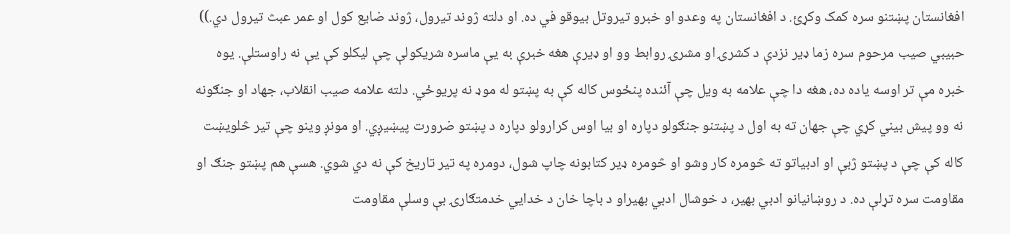افغانستان پښتنو سره کمک وکړئ. د افغانستان په وعدو او خبرو تيروتل بيوقو في ده. او دلته ژوند تيرول، ژوند ضايع کول او عمر عبث تيرول دي.)) حبيبي صيب مرحوم سره زما ډير نزدې د کشرۍ او مشرۍ روابط وو او ډيرې هغه خبرې به يې ماسره شريکولې چې ليکلو کې يې نه راوستلې. يوه خبره مې تر اوسه ياده ده، هغه دا چې علامه به ويل چې آئنده پنځوس کاله کې به پښتو له موډ نه پريوځي. دلته علامه صيب انقلاب، جهاد او جنګونه نه وو پيش بيني کړي چې جهان ته به اول د پښتنو جنګولو دپاره او بيا اوس کرارولو دپاره د پښتو ضرورت پيښيږي. او مونږ وينو چې تير څلويښت کاله کې چې د پښتو ژبې او ادبياتو ته څومره کار وشو او څومره ډير کتابونه چاپ شول، دومره په تير تاريخ کې نه دي شوي. هسې هم پښتو جنګ او مقاومت سره تړلې ده. د روښانيانو ادبي بهير، د خوشال ادبي بهيراو د باچا خان د خدايي خدمتګارۍ بې وسلې مقاومت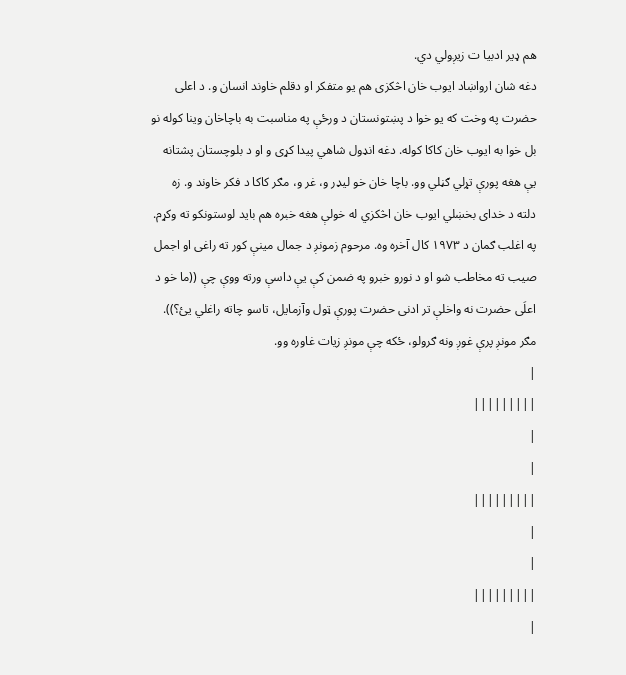هم ډير ادبيا ت زيږولي دي.
دغه شان ارواښاد ايوب خان اڅکزى هم يو متفکر او دقلم خاوند انسان و. د اعلى حضرت په وخت که يو خوا د پښتونستان د ورځې په مناسبت به باچاخان وينا کوله نو بل خوا به ايوب خان کاکا کوله. دغه انډول شاهي پيدا کړى و او د بلوچستان پشتانه يې هغه پورې تړلي ګڼلي وو. باچا خان خو ليډر و، غر و، مګر کاکا د فکر خاوند و. زه دلته د خداى بخښلي ايوب خان اڅکزي له خولې هغه خبره هم بايد لوستونکو ته وکړم. په اغلب ګمان د ١٩٧٣ کال آخره وه. مرحوم زمونږ د جمال مينې کور ته راغى او اجمل صيب ته مخاطب شو او د نورو خبرو په ضمن کې يې داسې ورته ووې چې ((ما خو د اعلَى حضرت نه واخلې تر ادنى حضرت پورې ټول وآزمايل، تاسو چاته راغلي يئ؟)). مګر مونږ پرې غوږ ونه ګرولو، ځکه چې مونږ زيات غاوره وو.
|
|||||||||
|
|
|||||||||
|
|
|||||||||
|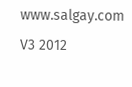www.salgay.com
V3 2012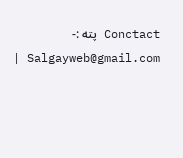Conctact پته :- Salgayweb@gmail.com |